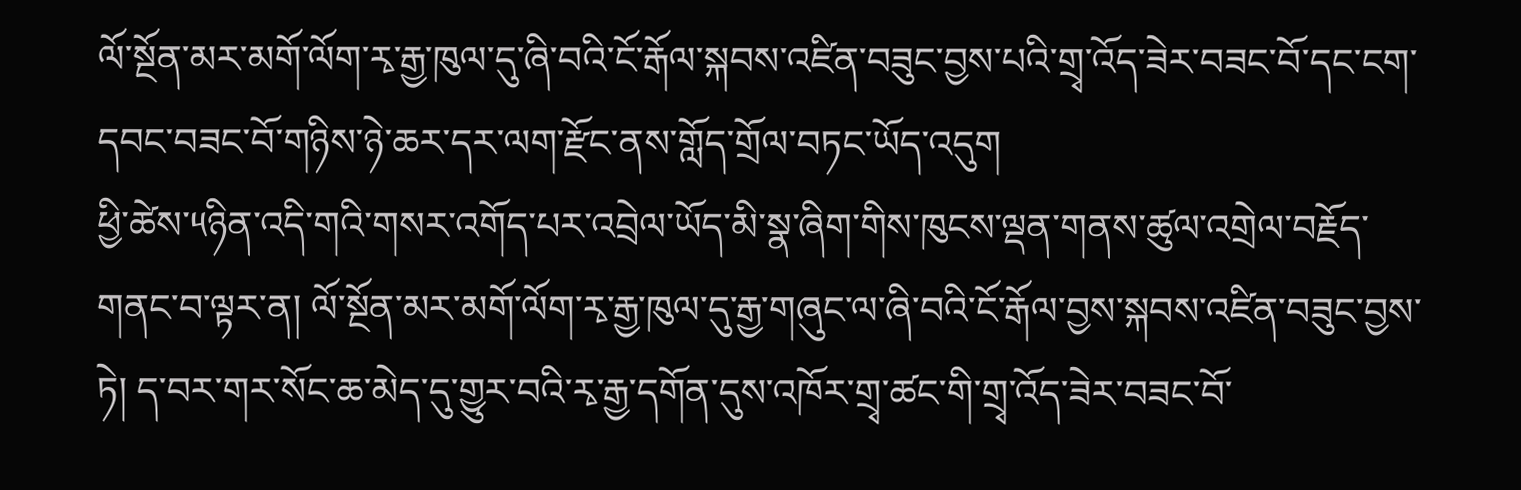ལོ་སྔོན་མར་མགོ་ལོག་རྭ་རྒྱ་ཁུལ་དུ་ཞི་བའི་ངོ་རྒོལ་སྐབས་འཛིན་བཟུང་བྱས་པའི་གྲྭ་འོད་ཟེར་བཟང་བོ་དང་ངག་དབང་བཟང་བོ་གཉིས་ཉེ་ཆར་དར་ལག་རྫོང་ནས་གློད་གྲོལ་བཏང་ཡོད་འདུག
ཕྱི་ཚེས་༥ཉིན་འདི་གའི་གསར་འགོད་པར་འབྲེལ་ཡོད་མི་སྣ་ཞིག་གིས་ཁུངས་ལྡན་གནས་ཚུལ་འགྲེལ་བརྗོད་གནང་བ་ལྟར་ན། ལོ་སྔོན་མར་མགོ་ལོག་རྭ་རྒྱ་ཁུལ་དུ་རྒྱ་གཞུང་ལ་ཞི་བའི་ངོ་རྒོལ་བྱས་སྐབས་འཛིན་བཟུང་བྱས་ཏེ། ད་བར་གར་སོང་ཆ་མེད་དུ་གྱུར་བའི་རྭ་རྒྱ་དགོན་དུས་འཁོར་གྲྭ་ཚང་གི་གྲྭ་འོད་ཟེར་བཟང་བོ་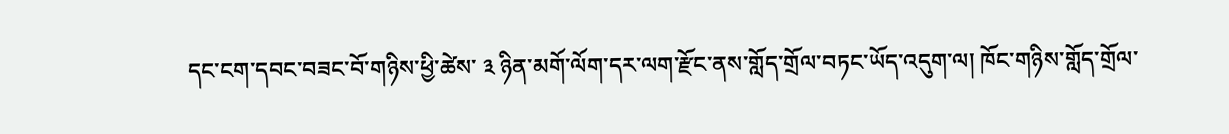དང་ངག་དབང་བཟང་བོ་གཉིས་ཕྱི་ཚེས་ ༣ ཉིན་མགོ་ལོག་དར་ལག་རྫོང་ནས་གློད་གྲོལ་བཏང་ཡོད་འདུག་ལ། ཁོང་གཉིས་གློད་གྲོལ་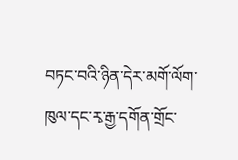བཏང་བའི་ཉིན་དེར་མགོ་ལོག་ཁུལ་དང་རྭ་རྒྱ་དགོན་གྲོང་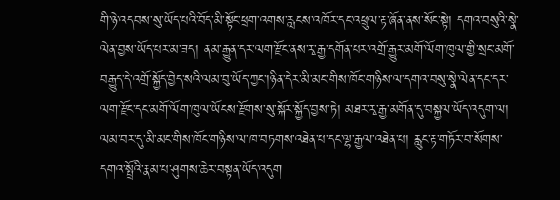གི་ཉེ་འདབས་སུ་ཡོད་པའི་བོད་མི་སྟོང་ཕྲག་འགས་རླངས་འཁོར་དང་འཕྲུལ་རྟ་ཞོན་ནས་སོང་སྟེ། དགའ་བསུའི་སྣེ་ལེན་བྱས་ཡོད་པར་མ་ཟད། ནམ་རྒྱུན་དར་ལག་རྫོང་ནས་རྭ་རྒྱ་དགོན་པར་འགྲོ་རྒྱུར་མགོ་ལོག་ཁུལ་གྱི་སྲང་མགོ་བརྒྱུད་དེ་འགྲོ་སྐྱོད་བྱེད་སའི་ལམ་བུ་ཡོད་ཀྱང་།ཉིན་དེར་མི་མང་གིས་ཁོང་གཉིས་ལ་དགའ་བསུ་སྣེ་ལེན་དང་དར་ལག་རྫོང་དང་མགོ་ལོག་ཁུལ་ཡོངས་རྫོགས་སུ་སྐོར་སྐྱོད་བྱས་ཏེ། མཐར་རྭ་རྒྱ་མགོན་དུ་བསྐྱལ་ཡོད་འདུག་ལ། ལམ་བར་དུ་མི་མང་གིས་ཁོང་གཉིས་ལ་ཁ་བཏགས་འཐེན་པ་དང་ལྷ་རྒྱལ་འཐེན་པ། རླུང་རྟ་གཏོར་བ་སོགས་དགའ་སྤྲོའི་རྣམ་པ་ཤུགས་ཆེར་བསྟན་ཡོད་འདུག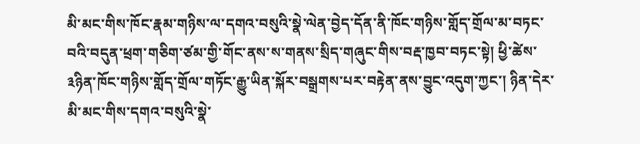མི་མང་གིས་ཁོང་རྣམ་གཉིས་ལ་དགའ་བསུའི་སྣེ་ལེན་བྱེད་དོན་ནི་ཁོང་གཉིས་གློད་གྲོལ་མ་བཏང་བའི་བདུན་ཕྲག་གཅིག་ཙམ་གྱི་གོང་ནས་ས་གནས་སྲིད་གཞུང་གིས་བརྡ་ཁྱབ་བཏང་སྟེ། ཕྱི་ཚེས་༣ཉིན་ཁོང་གཉིས་གློད་གྲོལ་གཏོང་རྒྱུ་ཡིན་སྐོར་བསྒྲགས་པར་བརྟེན་ནས་བྱུང་འདུག་ཀྱང་། ཉིན་དེར་མི་མང་གིས་དགའ་བསུའི་སྣེ་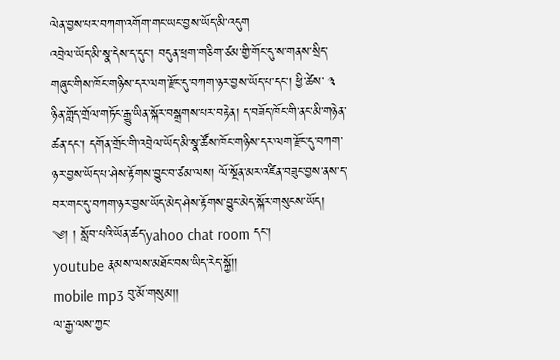ལེན་བྱས་པར་བཀག་འགོག་གང་ཡང་བྱས་ཡོད་མི་འདུག
འབྲེལ་ཡོད་མི་སྣ་དེས་ད་དུང་། བདུན་ཕྲག་གཅིག་ཙམ་གྱི་གོང་དུ་ས་གནས་སྲིད་གཞུང་གིས་ཁོང་གཉིས་དར་ལག་རྫོང་དུ་བཀག་ཉར་བྱས་ཡོད་པ་དང་། ཕྱི་ཚེས་ ༣ ཉིན་གློད་གྲོལ་གཏོང་རྒྱུ་ཡིན་སྐོར་བསྒྲགས་པར་བརྟེན། ད་བཟོད་ཁོང་གི་ནང་མི་གཉེན་ཚན་དང་། དགོན་གྲོང་གི་འབྲེལ་ཡོད་མི་སྣ་ཚོས་ཁོང་གཉིས་དར་ལག་རྫོང་དུ་བཀག་ཉར་བྱས་ཡོད་པ་ཤེས་རྟོགས་བྱུང་བ་ཙམ་ལས། ལོ་སྔོན་མར་འཛིན་བཟུང་བྱས་ནས་ད་བར་གང་དུ་བཀག་ཉར་བྱས་ཡོད་མེད་ཤེས་རྟོགས་བྱུང་མེད་སྐོར་གསུངས་ཡོད།
༄། ། སློབ་པའི་ཡོན་ཚད་yahoo chat room དང་།
youtube རྣམས་ལས་མཐོང་བས་ཡིད་རེད་སྐྱོ།།
mobile mp3 བུ་མོ་གསུམ།།
ལ་རྒྱ་ལས་ཀྱང་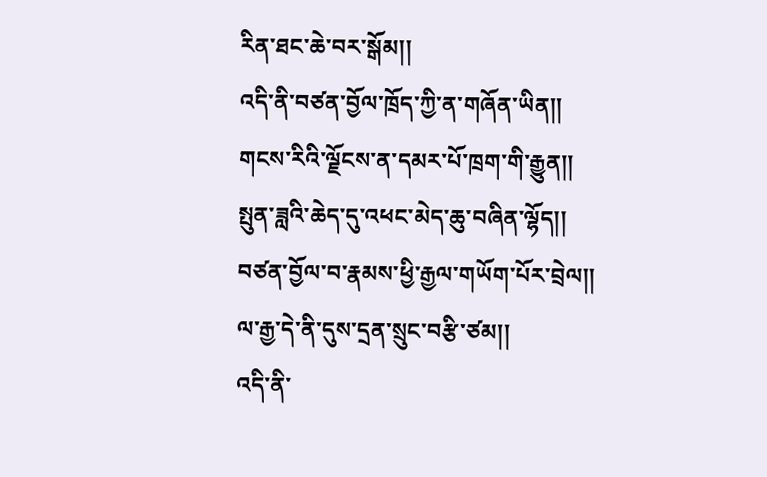རིན་ཐང་ཆེ་བར་སྒོམ།།
འདི་ནི་བཙན་བྱོལ་ཁྲོད་ཀྱི་ན་གཞོན་ཡིན།།
གངས་རིའི་ལྗོངས་ན་དམར་པོ་ཁྲག་གི་རྒྱུན།།
སྤུན་ཟླའི་ཆེད་དུ་འཕང་མེད་ཆུ་བཞིན་ལྷོད།།
བཙན་བྱོལ་བ་རྣམས་ཕྱི་རྒྱལ་གཡོག་པོར་བྲེལ།།
ལ་རྒྱ་དེ་ནི་དུས་དྲན་སྲུང་བརྩི་ཙམ།།
འདི་ནི་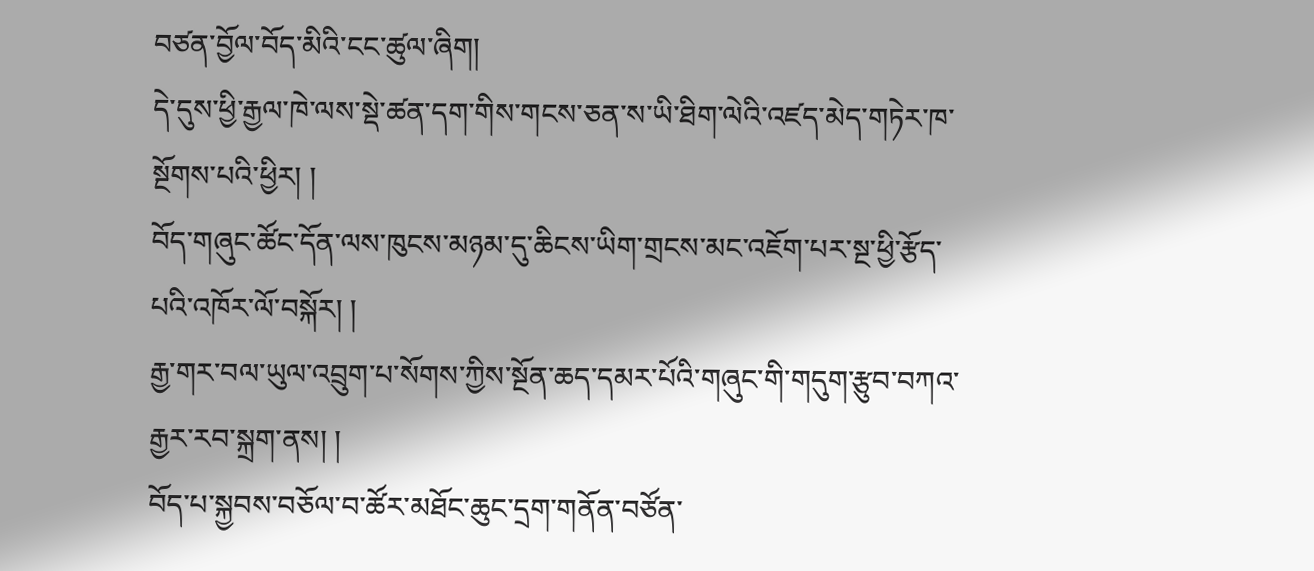བཙན་བྱོལ་བོད་མིའི་ངང་ཚུལ་ཞིག།
དེ་དུས་ཕྱི་རྒྱལ་ཁེ་ལས་སྡེ་ཚན་དག་གིས་གངས་ཅན་ས་ཡི་ཐིག་ལེའི་འཛད་མེད་གཏེར་ཁ་སྔོགས་པའི་ཕྱིར། །
བོད་གཞུང་ཚོང་དོན་ལས་ཁུངས་མཉམ་དུ་ཆིངས་ཡིག་གྲངས་མང་འཇོག་པར་སྔ་ཕྱི་རྩོད་པའི་འཁོར་ལོ་བསྐོར། །
རྒྱ་གར་བལ་ཡུལ་འབྲུག་པ་སོགས་ཀྱིས་སྔོན་ཆད་དམར་པོའི་གཞུང་གི་གདུག་རྩུབ་བཀའ་རྒྱར་རབ་སྐྲག་ནས། །
བོད་པ་སྐྱབས་བཅོལ་བ་ཚོར་མཐོང་ཆུང་དྲག་གནོན་བཙོན་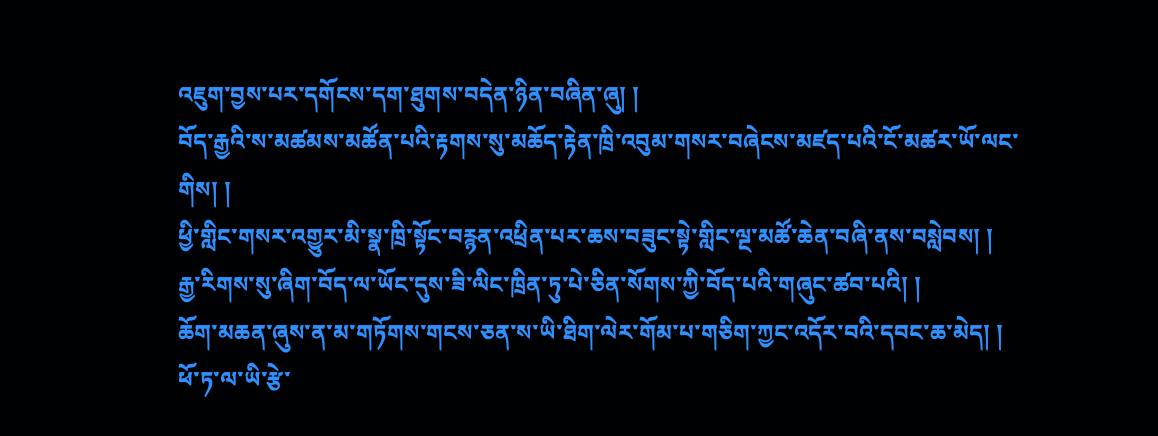འཇུག་བྱས་པར་དགོངས་དག་ཐུགས་བདེན་ཉིན་བཞིན་ཞུ། །
བོད་རྒྱའི་ས་མཚམས་མཚོན་པའི་རྟགས་སུ་མཆོད་རྟེན་ཁྲི་འབུམ་གསར་བཞེངས་མཛད་པའི་ངོ་མཚར་ཡོ་ལང་གིས། །
ཕྱི་གླིང་གསར་འགྱུར་མི་སྣ་ཁྲི་སྟོང་བརྙན་འཕྲིན་པར་ཆས་བཟུང་སྟེ་གླིང་ལྔ་མཚོ་ཆེན་བཞི་ནས་བསླེབས། །
རྒྱ་རིགས་སུ་ཞིག་བོད་ལ་ཡོང་དུས་ཟི་ལིང་ཁྲིན་ཏུ་པེ་ཅིན་སོགས་ཀྱི་བོད་པའི་གཞུང་ཚབ་པའི། །
ཆོག་མཆན་ཞུས་ན་མ་གཏོགས་གངས་ཅན་ས་ཡི་ཐིག་ལེར་གོམ་པ་གཅིག་ཀྱང་འདོར་བའི་དབང་ཆ་མེད། །
ཕོ་ཏ་ལ་ཡི་རྩེ་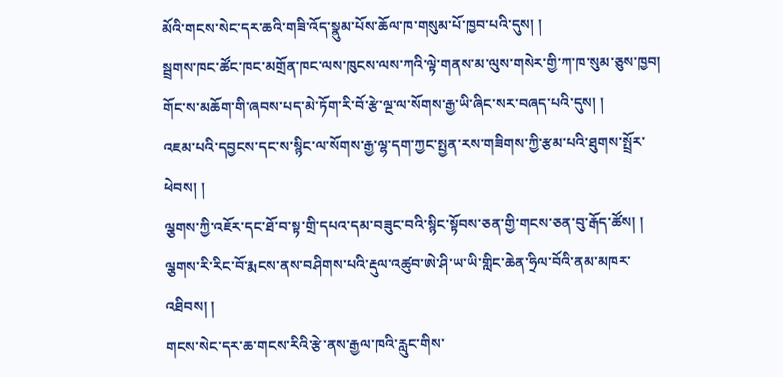མོའི་གངས་སེང་དར་ཆའི་གཟི་འོད་སྣུམ་པོས་ཆོལ་ཁ་གསུམ་པོ་ཁྱབ་པའི་དུས། །
སྦྲགས་ཁང་ཚོང་ཁང་མགྲོན་ཁང་ལས་ཁུངས་ལས་ཀའི་ལྟེ་གནས་མ་ལུས་གསེར་གྱི་ཀ་ཁ་སུམ་ཅུས་ཁྱབ།
གོང་ས་མཆོག་གི་ཞབས་པད་མེ་ཏོག་རི་བོ་རྩེ་ལྔ་ལ་སོགས་རྒྱ་ཡི་ཞིང་སར་བཞད་པའི་དུས། །
འཇམ་པའི་དབྱངས་དང་ས་སྙིང་ལ་སོགས་རྒྱ་ལྷ་དག་ཀྱང་སྤྱན་རས་གཟིགས་ཀྱི་རྩམ་པའི་ཐུགས་སྤྲོར་ཕེབས། །
ལྕགས་ཀྱི་འཇོར་དང་ཐོ་བ་སྟ་གྲི་དཔའ་དམ་བཟུང་བའི་སྙིང་སྟོབས་ཅན་གྱི་གངས་ཅན་བུ་རྒོད་ཚོས། །
ལྕགས་རི་རིང་བོ་རྨངས་ནས་བཤིགས་པའི་རྡུལ་འཚུབ་ཨེ་ཤི་ཡ་ཡི་གླིང་ཆེན་ཧྲིལ་བོའི་ནམ་མཁར་འཐིབས། །
གངས་སེང་དར་ཆ་གངས་རིའི་རྩེ་ནས་རྒྱལ་ཁའི་རླུང་གིས་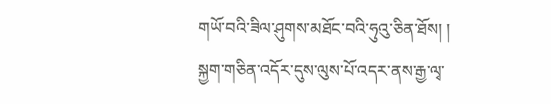གཡོ་བའི་ཟིལ་ཤུགས་མཐོང་བའི་ཧུའུ་ཅིན་ཐོས། །
སྐྱག་གཅིན་འདོར་དུས་ལུས་པོ་འདར་ནས་རྒྱ་ལྭ་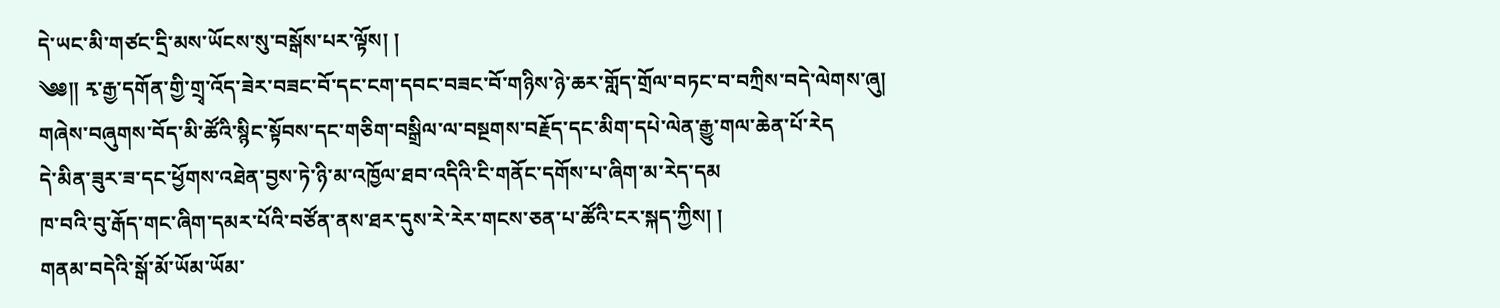དེ་ཡང་མི་གཙང་དྲི་མས་ཡོངས་སུ་བསྒོས་པར་ལྟོས། །
༄༅།། རྭ་རྒྱ་དགོན་གྱི་གྲྭ་འོད་ཟེར་བཟང་བོ་དང་ངག་དབང་བཟང་བོ་གཉིས་ཉེ་ཆར་གློད་གྲོལ་བཏང་བ་བཀྲིས་བདེ་ལེགས་ཞུ།
གཞེས་བཞུགས་བོད་མི་ཚོའི་སྙིང་སྟོབས་དང་གཅིག་བསྒྲིལ་ལ་བསྔགས་བརྗོད་དང་མིག་དཔེ་ལེན་རྒྱུ་གལ་ཆེན་པོ་རེད
དེ་མིན་ཟུར་ཟ་དང་ཕྱོགས་འཐེན་བྱས་ཏེ་ཉི་མ་འཁྱོལ་ཐབ་འདིའི་ངི་གནོང་དགོས་པ་ཞིག་མ་རེད་དམ
ཁ་བའི་བུ་རྒོད་གང་ཞིག་དམར་པོའི་བཙོན་ནས་ཐར་དུས་རེ་རེར་གངས་ཅན་པ་ཚོའི་ངར་སྐད་ཀྱིས། །
གནམ་བདེའི་སྒོ་མོ་ཡོམ་ཡོམ་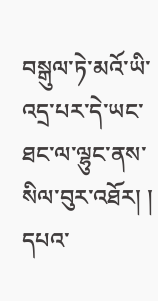བསྒུལ་ཏེ་མའོ་ཡི་འདྲ་པར་དེ་ཡང་ཐང་ལ་ལྷུང་ནས་སིལ་བུར་འཐོར། །
དཔའ་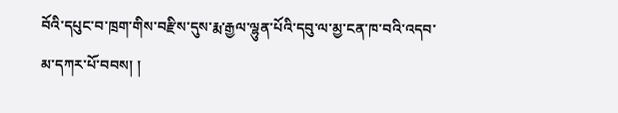བོའི་དཔུང་བ་ཁྲག་གིས་བརྫིས་དུས་རྨ་རྒྱལ་ལྷུན་པོའི་དབུ་ལ་མྱ་ངན་ཁ་བའི་འདབ་མ་དཀར་པོ་བབས། །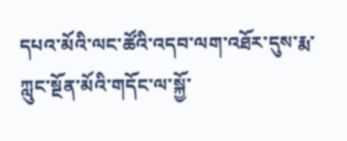དཔའ་མོའི་ལང་ཚོའི་འདབ་ལག་འཐོར་དུས་རྨ་ཀླུང་སྔོན་མོའི་གདོང་ལ་སྐྱོ་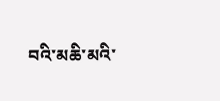བའི་མཆི་མའི་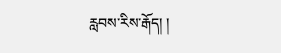རླབས་རིས་རྒོད། །